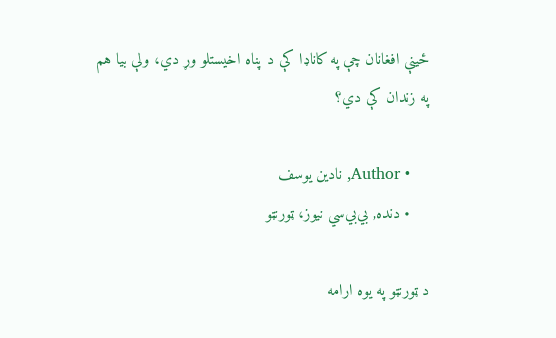ځينې افغانان چې په کاناډا کې د پناه اخیستلو وړ دي،‌ ولې بیا هم په زندان کې دي؟

    • Author, نادین یوسف
    • دنده, بي‌بي‌سي نیوز، ټورنټو

د ټورنټو په یوه ارامه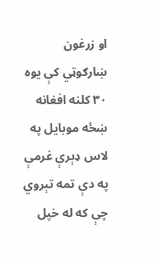او زرغون ښارګوټي کې یوه ۳۰ کلنه افغانه ښځه موبایل په لاس ډېرې غرمې په دې تمه تېروي چې که له خپل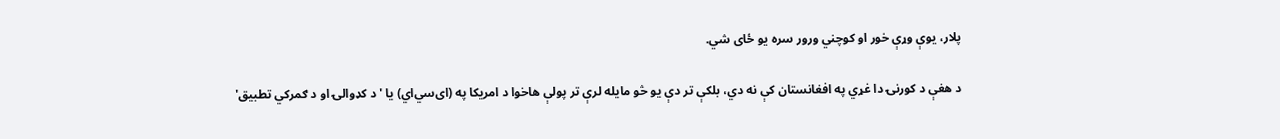پلار، یوې وړې خور او کوچني ورور سره یو ځای شي.

د هغې د کورنۍ دا غړي په افغانستان کې نه دي، بلکې تر دې یو څو مایله لرې تر پولې هاخوا د امریکا په (ای‌سي‌اي) یا 'د کډوالۍ او د ګمرکي تطبیق'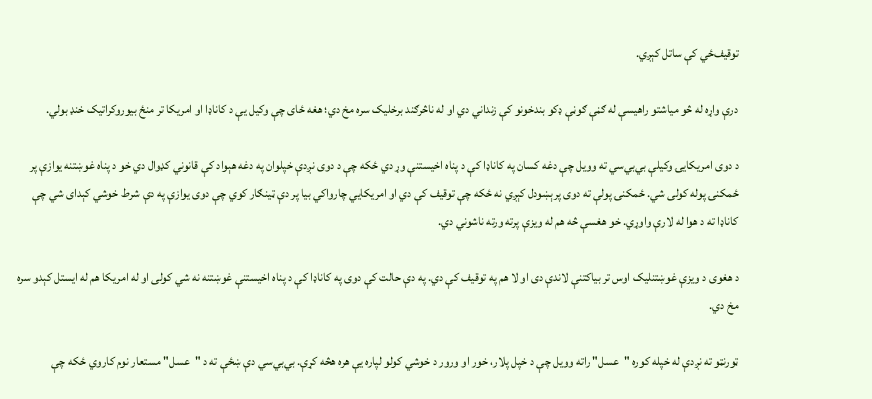توقیف‌ځي کې ساتل کېږي.

درې واړه له څو میاشتو راهیسې له ګڼې ګوڼې ډکو بندخونو کې زنداني دي او له ناڅرګند برخلیک سره مخ دي؛ هغه ځای چې وکیل یې د کاناډا او امریکا تر منځ بیوروکراتیک خنډ بولي.

د دوی امریکايۍ وکیلې بي‌بي‌سي ته وویل چې دغه کسان په کاناډا کې د پناه اخیستنې وړ دي ځکه چې د دوی نږدې خپلوان په دغه هېواد کې قانوني کډوال دي خو د پناه غوښتنه یوازې پر ځمکنۍ پوله کولی شي. ځمکنۍ پولې ته دوی پرېښودل کېږي نه ځکه چې توقیف کې دي او امریکايي چارواکي بیا پر دې ټينګار کوي چې دوی یوازې په دې شرط خوشي کېدای شي چې کاناډا ته د هوا له لارې واوړي. خو هغسې څه هم له ویزې پرته ورته ناشوني دي.

د هغوی د ویزې غوښتنلیک اوس تر بیاکتنې لاندې دی او لا هم په توقیف کې دي. په دې حالت کې دوی په کاناډا کې د پناه اخیستنې غوښتنه نه شي کولی او له امریکا هم له ایستل کېدو سره مخ دي.

ټورنټو ته نږدې له خپله کوره "عسل" راته وویل چې د خپل پلار، خور او ورور د خوشي کولو لپاره یې هره هڅه کړې. بي‌بي‌سي دې ښځې ته د "عسل" مستعار نوم کاروي ځکه چې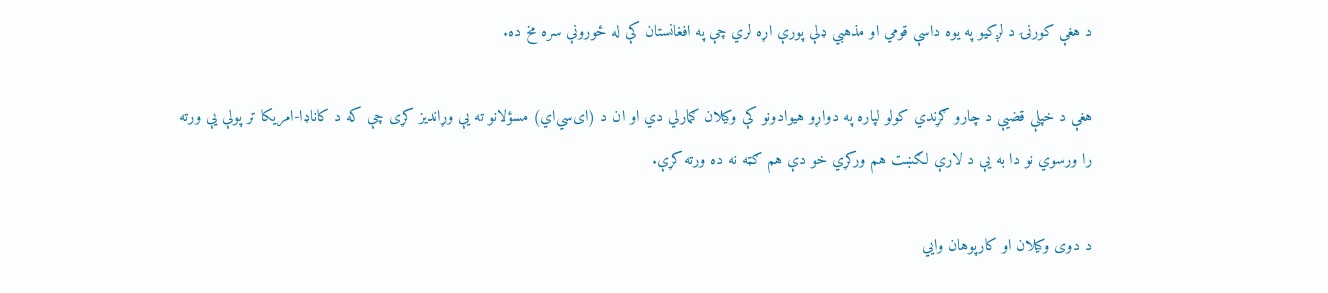د هغې کورنۍ د لږکیو په یوه داسې قومي او مذهبي ډلې پورې اړه لري چې په افغانستان کې له ځورونې سره مخ ده.

هغې د خپلې قضیې د چارو ګړندي کولو لپاره په دواړو هیوادونو کې وکیلان ګمارلي دي او ان د (ای‌سي‌اي) مسؤلانو ته یې وړاندیز کړی چې که د کاناډا-امریکا تر پولې یې ورته را ورسوي نو دا به یې د لارې لګښت هم ورکړي خو دې هم ګټه نه ده ورته کړې.

د دوی وکیلان او کارپوهان وايي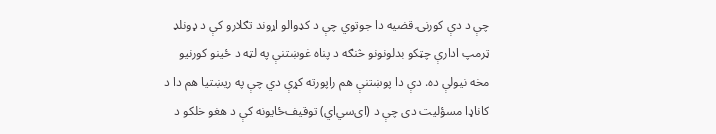چې د دې کورنۍ قضیه دا جوتوي چې د کډوالو اړوند تګلارو کې د ډونلډ ټرمپ ادارې چټکو بدلونونو څنګه د پناه غوښتنې په لټه د ځینو کورنیو مخه نیولې ده. دې دا پوښتنې هم راپورته کړې دي چې په ریښتیا هم دا د کاناډا مسؤلیت دی چې د (ای‌سي‌اي) توقیف‌ځایونه کې د هغو خلکو د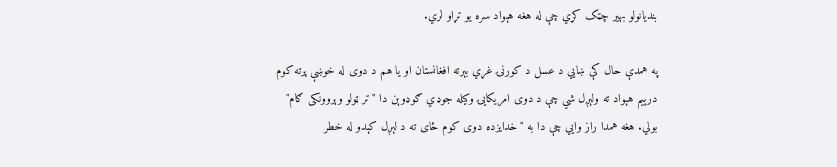بندیانولو بهیر چټک کړي چې له هغه هېواد سره یو تړاو لري.

په همدې حال کې ښايي د عسل د کورنۍ غړي بېرته افغانستان او یا هم د دوی له خوښې پرته کوم درېیم هېواد ته ولېږل شي چې د دوی امریکايۍ وکیله جوډي ګوډوېن دا "تر ټولو وېروونکی ګام" بولي. هغه همدا راز وايي چې دا به "خدایزده دوی کوم ځای ته د لېږل کېدو له خطر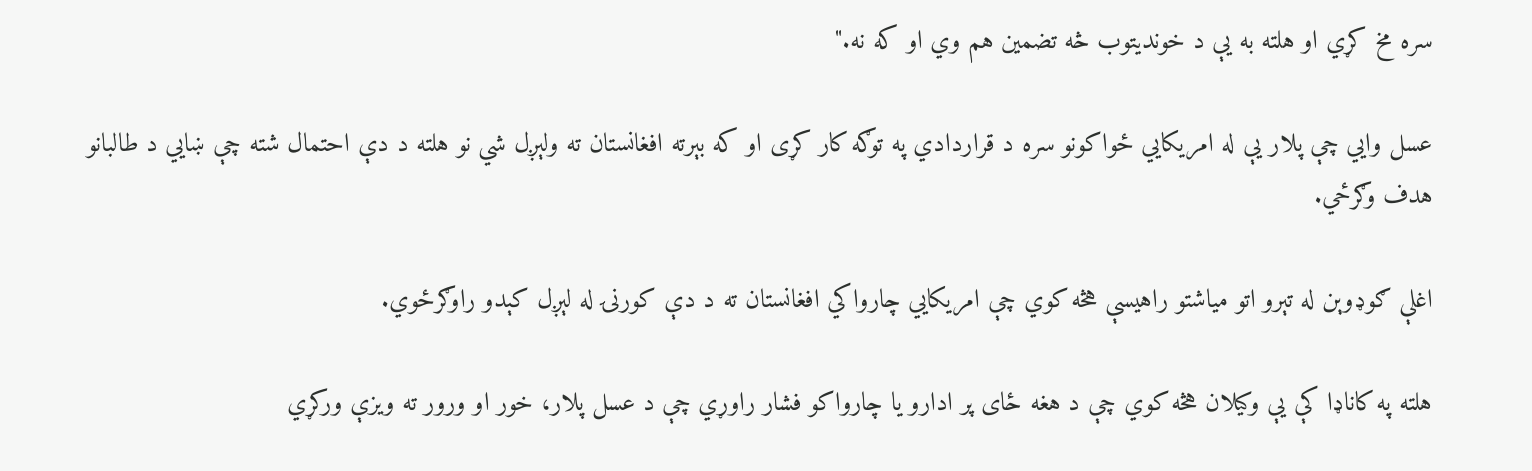سره مخ کړي او هلته به یې د خوندیتوب څه تضمين هم وي او که نه."

عسل وايي چې پلار یې له امریکايي ځواکونو سره د قراردادي په توګه کار کړی او که بېرته افغانستان ته ولېږل شي نو هلته د دې احتمال شته چې ښايي د طالبانو هدف وګرځي.

اغلې ګوډوېن له تېرو اتو میاشتو راهیسې هڅه کوي چې امریکايي چارواکي‌ افغانستان ته د دې کورنۍ له لېږل کېدو راوګرځوي.

هلته په کاناډا کې یې وکیلان هڅه کوي چې د هغه ځای پر ادارو یا چارواکو فشار راوړي چې د عسل پلار،‌ خور او ورور ته ویزې ورکړي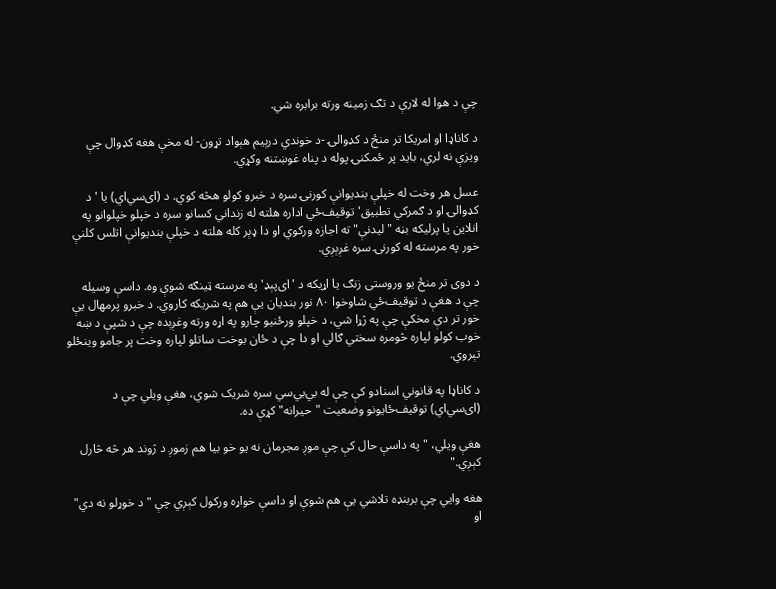چې د هوا له لارې د تګ زمینه ورته برابره شي.

د کاناډا او امریکا تر منځ د کډوالۍ -د خوندي درېیم هېواد تړون- له مخې هغه کډوال چې ویزې نه لري، باید پر ځمکنۍ پوله د پناه غوښتنه وکړي.

عسل هر وخت له خپلې بندیوانې کورنۍ سره د خبرو کولو هڅه کوي. د (ای‌سي‌اي) یا 'د کډوالۍ او د ګمرکي تطبیق' توقیف‌ځي اداره هلته له زنداني کسانو سره د خپلو خپلوانو په انلاین یا پرلیکه بڼه "لیدنې" ته اجازه ورکوي او دا ډېر کله هلته د خپلې بندیوانې اتلس کلنې خور په مرسته له کورنۍ سره غږېږي.

د دوی تر منځ یو وروستی زنګ یا اړیکه د 'ای‌پېډ' په مرسته ټينګه شوې وه. داسې وسیله چې د هغې د توقیف‌ځي شاوخوا ۸۰ نور بندیان یې هم په شریکه کاروي. د خبرو پرمهال یې خور تر دې مخکې چې په ژړا شي، د خپلو ورځنیو چارو په اړه ورته وغږېده چې د شپې د ښه خوب کولو لپاره څومره سختي ګالي او دا چې د ځان بوخت ساتلو لپاره وخت پر جامو وینځلو تېروي.

د کاناډا په قانوني اسنادو کې چې له بي‌بي‌سي سره شریک شوي، هغې ویلي چې د (ای‌سي‌اي) توقیف‌ځایونو وضعیت "حیرانه" کړې ده.

هغې ویلي، "په داسې حال کې چې موږ مجرمان نه یو خو بیا هم زموږ د ژوند هر څه څارل کېږي."

هغه وايي چې بربنډه تلاشي یې هم شوې او داسې خواړه ورکول کېږي چې "د خوړلو نه دي" او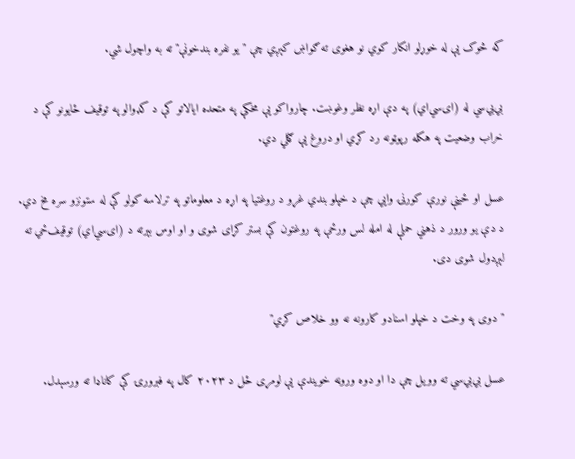که څوک یې له خوړلو انکار کوي نو هغوی ته ګواښ کېږي چې "یو نفره بندخونې" ته به واچول شي.

بي‌بي‌سي له (ای‌سي‌اي) په دې اړه نظر وغوښت. چارواکو یې مخکې په متحده ایالاتو کې د کډوالو په توقیف ځایونو کې د خراب وضعیت په هکله رپوټونه رد کړي او دروغ یې ګڼلي دي.

عسل او ځينې نورې کورنۍ وايي چې د خپلو بندي غړو د روغتیا په اړه د معلوماتو په ترلاسه کولو کې له ستونزو سره مخ دي. د دې یو ورور د ذهني حملې له امله لس ورځې په روغتون کې بستر کړای شوی و او اوس بېرته د (ای‌سي‌اي) توقیف‌ځي ته لېږدول شوی دی.

"دوی په وخت د خپلو اسنادو کارونه نه وو خلاص کړي"

عسل بي‌بي‌سي ته وویل چې دا او دوه وروڼه خویندې یې لومړی ځل د ۲۰۲۳ کال په فبرورۍ کې کاناډا ته ورسېدل.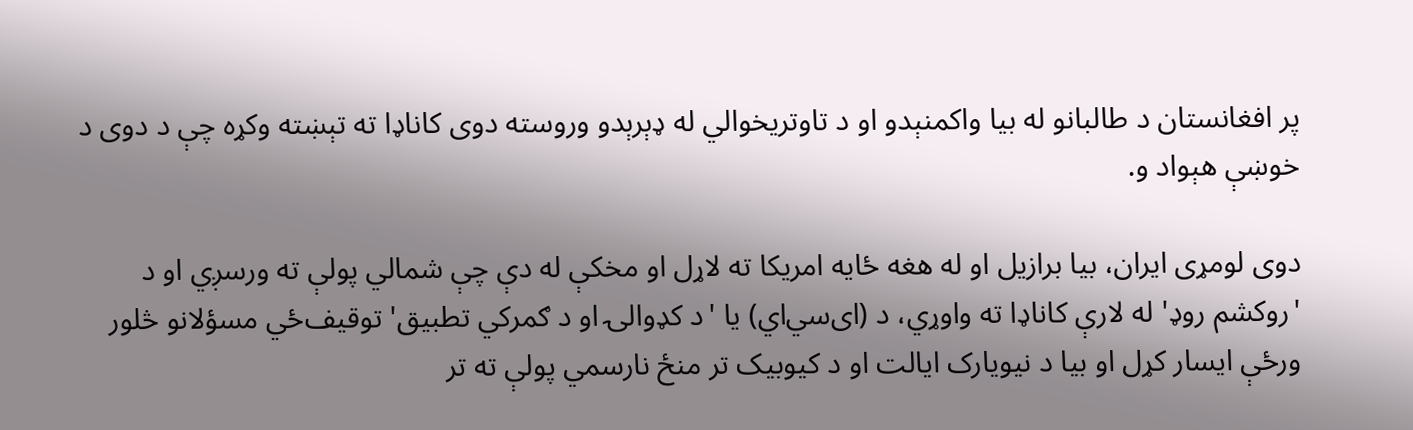پر افغانستان د طالبانو له بیا واکمنېدو او د تاوتریخوالي له ډېرېدو وروسته دوی کاناډا ته تېښته وکړه چې د دوی د خوښې هېواد و.

دوی لومړی ایران، بیا برازیل او له هغه ځایه امریکا ته لاړل او مخکې له دې چې شمالي پولې ته ورسږي او د 'روکشم روډ' له لارې کاناډا ته واوړي، د (ای‌سي‌اي) یا 'د کډوالۍ او د ګمرکي تطبیق' توقیف‌ځي مسؤلانو څلور ورځې ایسار کړل او بیا د نیویارک ایالت او د کیوبیک تر منځ نارسمي پولې ته تر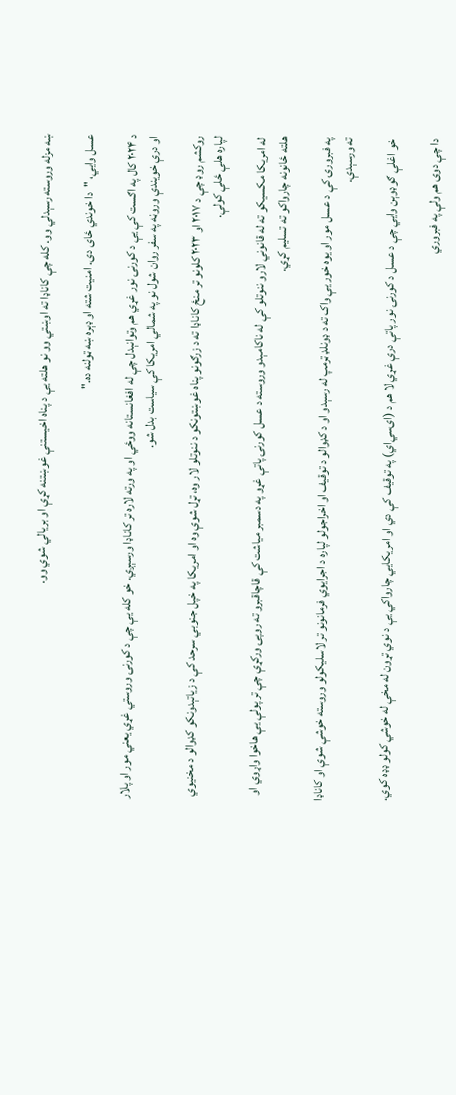ښه مزله وروسته رسېدلي وو. کله چې کاناډا ته اوښتي وو نو هلته یې د پناه اخیستنې غوښتنه کړې او بریالي شوي وو.

عسل وايي، "دا خوندي ځای دی. امنیت شته او ډېره ښه ټولنه ده."

د ۲۰۲۴ کال په اګست کې یې د کورنۍ نور غړي هم وتوانېدل چې له افغانستانه ووځي او په ورته لاره تر کاناډا ورسېږي. خو کله یې چې د کورنۍ وروستي غړي یعني مور او پلار او درې خویندې وروڼه په سفر روان شول نو په شمالي امریکا کې سیاست بدل شو.

روکشم روډ چې د ۲۰۱۷ او ۲۰۲۳ کلونو تر منځ کاناډا ته د زرګونو پناه غوښتونکو د ننوتلو لار وه، تړل شوې وه او امریکا په خپل جنوبي سرحد کې د زیاتېدونکو کډوالو د مخنیوي لپاره هلې ځلې کولې.

له امریکا مکسیکو ته له قانوني لارو ننوتلو کې له ناکامېدو وروسته د عسل کورنۍ پاتې غړو په دسمبر میاشت کې قاچاقبرو ته روپۍ ورکړې چې تر پولې یې هاخوا واړوي او هلته ځانونه چارواکو ته تسلیم کړي.

په فبرورۍ کې د عسل مور او یوه خور یې واک ته د ډونلډ ټرمپ له رسېدو او د کډوالو د توقیف او اخراجولو لپاره د اجرايوي فرمانونو تر لاسلیکولو وروسته خوشې شوې او کاناډا ته ورسېدې.

خو اغلې ګوډوېن وايي چې د عسل د کورنۍ نور پاتې درې غړي لا هم د (ای‌سي‌اي) په توقیف کې دي او امریکايي چارواکي یې د نوي تړون له مخې له خوشي کولو ډډه کوي.

دا چې دوی هم ولې په فبروري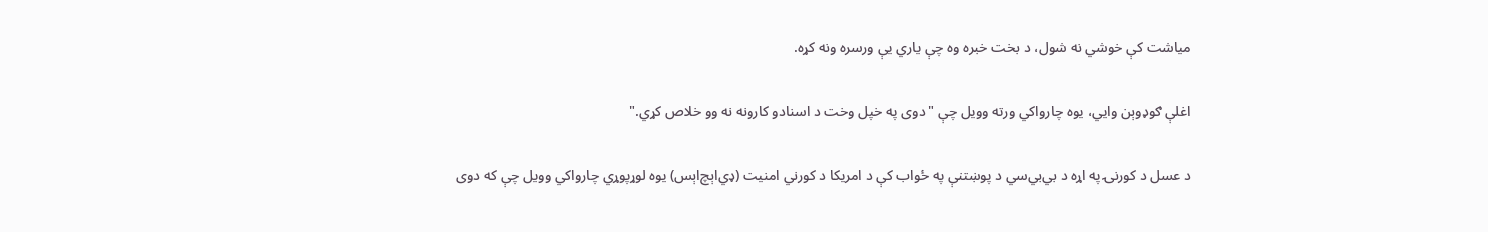میاشت کې خوشي نه شول، د بخت خبره وه چې یاري یې ورسره ونه کړه.

اغلې ګوډوېن وايي، یوه چارواکي‌ ورته وویل چې "دوی په خپل وخت د اسنادو کارونه نه وو خلاص کړي."

د عسل د کورنۍ په اړه د بي‌بي‌سي د پوښتنې په ځواب کې د امریکا د کورني امنیت (ډي‌اېچ‌اېس) یوه لوړپوړي چارواکي وویل چې که دوی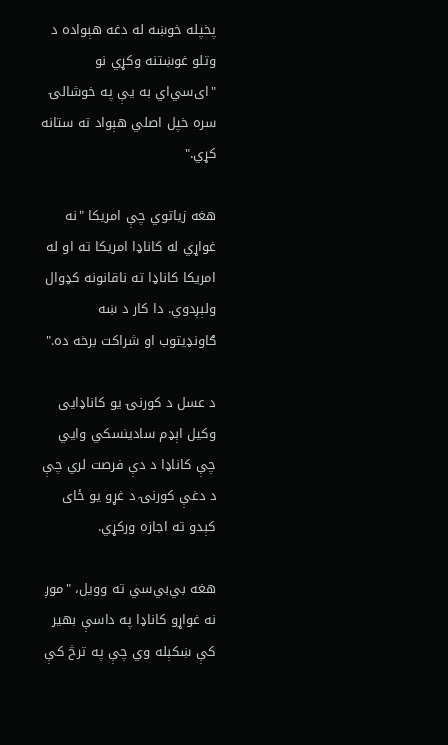پخپله خوښه له دغه هېواده د وتلو غوښتنه وکړي نو "ای‌سي‌اي به یې په خوشالۍ سره خپل اصلي هېواد ته ستانه کړي."

هغه زیاتوي چې امریکا "نه غواړي له کاناډا امریکا ته او له امریکا کاناډا ته ناقانونه کډوال ولېږدوي. دا کار د ښه ګاونډيتوب او شراکت برخه ده."

د عسل د کورنۍ یو کاناډایی وکیل اېډم سادینسکي وايي چې کاناډا د دې فرصت لري چې د دغې کورنۍ د غړو یو ځای کېدو ته اجازه ورکړي.

هغه بي‌بي‌سي ته وویل، "موږ نه غواړو کاناډا په داسې بهیر کې ښکېله وي چې په ترڅ کې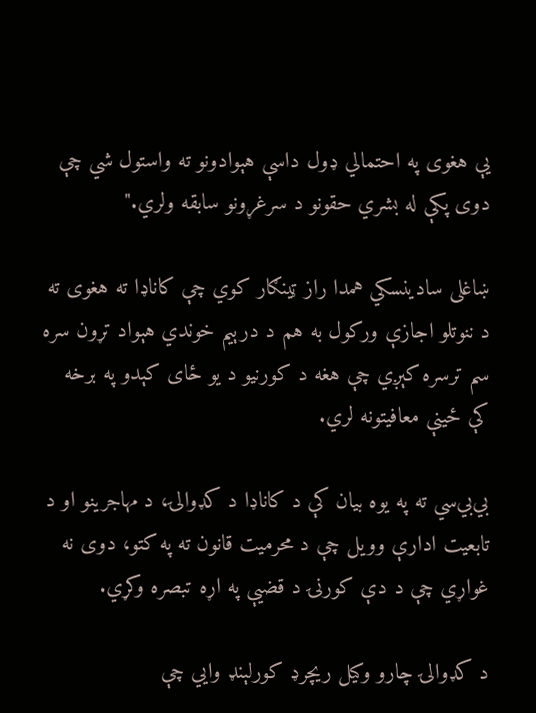یې هغوی په احتمالي ډول داسې هېوادونو ته واستول شي چې دوی پکې له بشري حقونو د سرغړونو سابقه ولري."

ښاغلی سادینسکي‌ همدا راز ټينګار کوي چې کاناډا ته هغوی ته د ننوتلو اجازې ورکول به هم د درېیم خوندي هېواد تړون سره سم ترسره کېږي چې هغه د کورنیو د یو ځای کېدو په برخه کې ځينې معافیتونه لري.

بي‌بي‌سي ته په یوه بیان کې د کاناډا د کډوالۍ، د مهاجرینو او د تابعیت ادارې وویل چې د محرمیت قانون ته په کتو، دوی نه غواړي چې د دې کورنۍ د قضیې په اړه تبصره وکړي.

د کډوالۍ چارو وکیل ریچرډ کورلېنډ وايي چې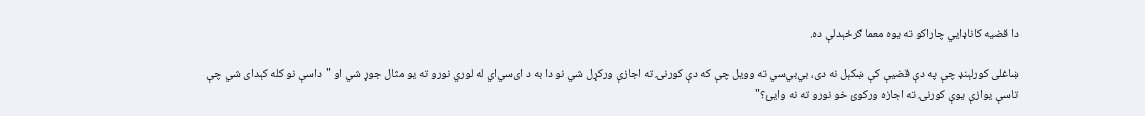دا قضیه کاناډايي چاراکو ته یوه معما ګرځېدلې ده.

ښاغلی کورلېنډ چې په دې قضیې کې ښکېل نه دی، بي‌بي‌سي ته وویل چې که دې کورنۍ ته اجازې ورکړل شي نو دا به د ای‌سي‌اي له لوري نورو ته یو مثال جوړ شي او "داسې نو کله کېدای شي چې تاسې یوازې یوې کورنۍ ته اجازه ورکوئ‌ خو نورو ته نه وایئ؟"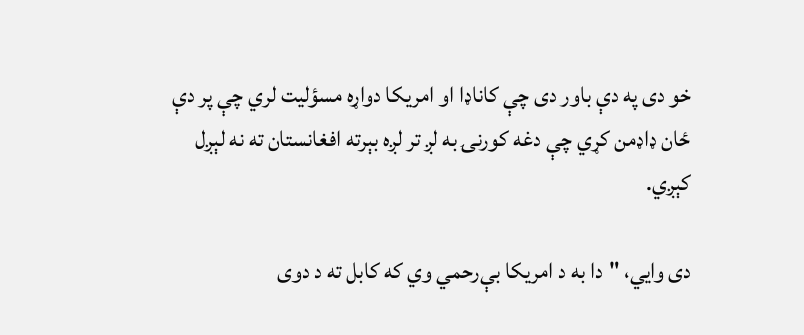خو دی په دې باور دی چې کاناډا او امریکا دواړه مسؤلیت لري چې پر دې ځان ډاډمن کړي چې دغه کورنۍ به لږ تر لږه بېرته افغانستان ته نه لېږل کېږي.

دی وايي، "دا به د امریکا بې‌رحمي وي که کابل ته د دوی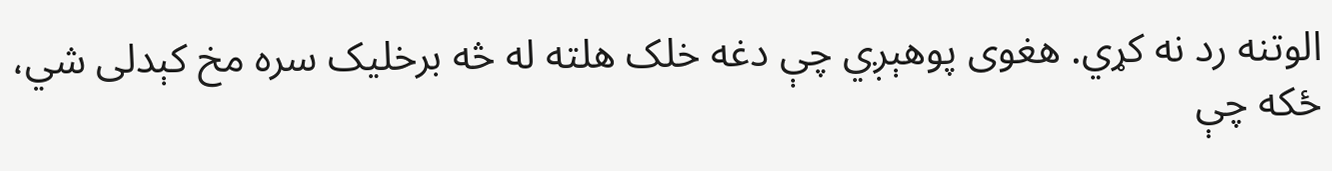الوتنه رد نه کړي. هغوی پوهېږي چې دغه خلک هلته له څه برخلیک سره مخ کېدلی شي، ځکه چې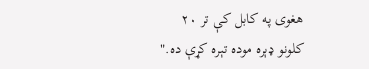هغوی په کابل کې تر ۲۰ کلونو ډېره موده تېره کړې ده."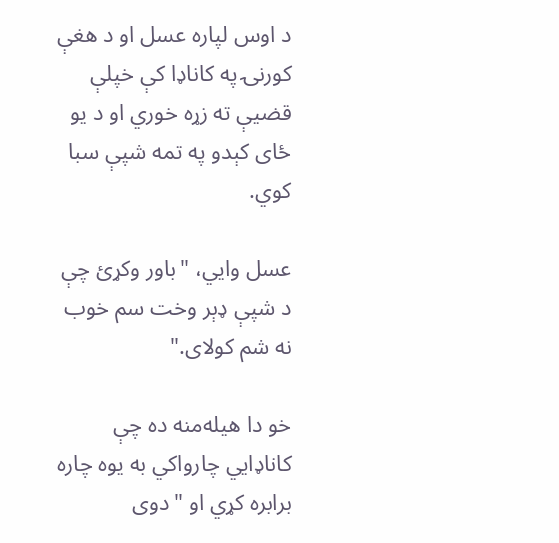د اوس لپاره عسل او د هغې کورنۍ په کاناډا کې خپلې قضیې ته زړه خوري او د یو ځای کېدو په تمه شپې سبا کوي.

عسل وايي، "باور وکړئ چې د شپې ډېر وخت سم خوب نه شم کولای."

خو دا هیله‌منه ده چې کاناډايي چارواکي به یوه چاره برابره کړي او "دوی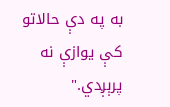به په دې حالاتو کې یوازې نه پرېږدي."